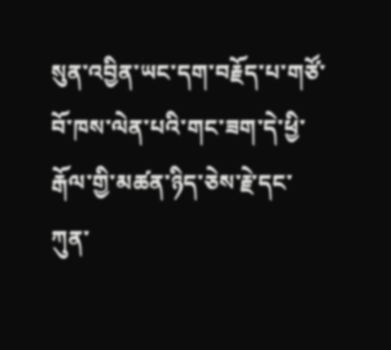སུན་འབྱིན་ཡང་དག་བརྗོད་པ་གཙོ་བོ་ཁས་ལེན་པའི་གང་ཟག་དེ་ཕྱི་རྒོལ་གྱི་མཚན་ཉིད་ཅེས་རྗེ་དང་ཀུན་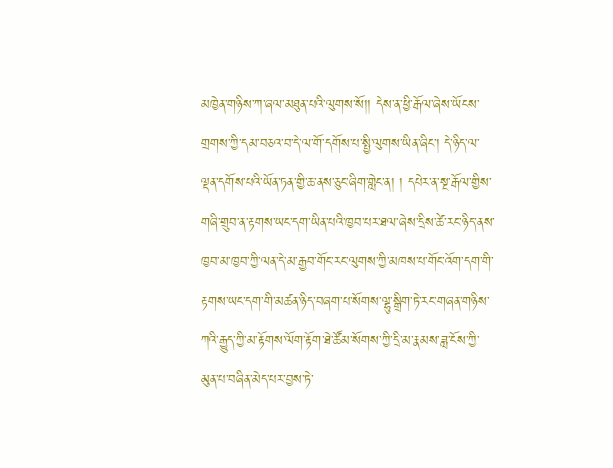མཁྱེན་གཉིས་ཀ་ཞལ་མཐུན་པའི་ལུགས་སོ།། དེས་ན་ཕྱི་རྒོལ་ཞེས་ཡོངས་གྲགས་ཀྱི་དམ་བཅའ་བ་དེ་ལ་གོ་དགོས་པ་སྤྱི་ལུགས་ཡིན་ཞིང་། དེ་ཉིད་ལ་ལྡན་དགོས་པའི་ཡོན་ཏན་གྱི་ཆ་ནས་ཅུང་ཞིག་གླེང་ན། ། དཔེར་ན་སྔ་རྒོལ་གྱིས་གཞི་གྲུབ་ན་རྟགས་ཡང་དག་ཡིན་པའི་ཁྱབ་པར་ཐལ་ཞེས་དྲིས་ཚེ་རང་ཉིད་ནས་ཁྱབ་མ་ཁྱབ་ཀྱི་ལན་དེ་མ་རྒྱབ་གོང་རང་ལུགས་ཀྱི་མཁས་པ་གོང་འོག་དག་གི་རྟགས་ཡང་དག་གི་མཚན་ཉིད་བཞག་པ་སོགས་ལྷུ་སྒྲིག་ཏེ་རང་གཞན་གཉིས་ཀའི་རྒྱུད་ཀྱི་མ་རྟོགས་ལོག་རྟོག་ཐེ་ཚོམ་སོགས་ཀྱི་དྲི་མ་རྣམས་ཟླ་ངོས་ཀྱི་མུན་པ་བཞིན་མེད་པར་བྱས་ཏེ་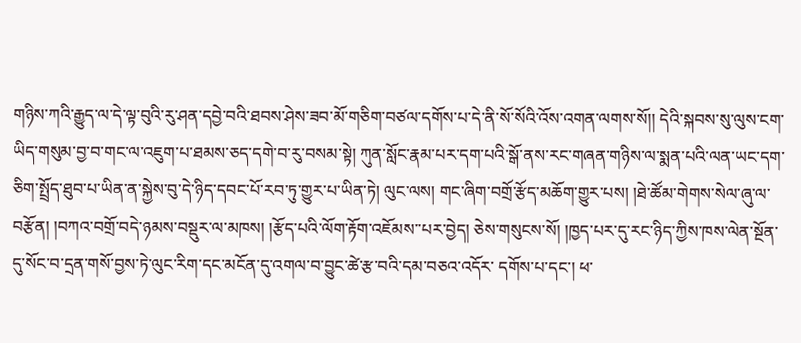གཉིས་ཀའི་རྒྱུད་ལ་དེ་ལྟ་བུའི་རུ་ཤན་དབྱེ་བའི་ཐབས་ཤེས་ཟབ་མོ་གཅིག་བཙལ་དགོས་པ་དེ་ནི་སོ་སོའི་འོས་འགན་ལགས་སོ།། དེའི་སྐབས་སུ་ལུས་ངག་ཡིད་གསུམ་བྱ་བ་གང་ལ་འཇུག་པ་ཐམས་ཅད་དགེ་བ་རུ་བསམ་སྟེ། ཀུན་སློང་རྣམ་པར་དག་པའི་སྒོ་ནས་རང་གཞན་གཉིས་ལ་སྨན་པའི་ལན་ཡང་དག་ཅིག་སྤྲོད་ཐུབ་པ་ཡིན་ན་སྐྱེས་བུ་དེ་ཉིད་དབང་པོ་རབ་ཏུ་གྱུར་པ་ཡིན་ཏེ། ལུང་ལས། གང་ཞིག་བགྲོ་རྩོད་མཆོག་གྱུར་པས། །ཐེ་ཚོམ་གེགས་སེལ་ཞུ་ལ་བརྩོན། །བཀའ་བགྲོ་བདེ་ཉམས་བསྡུར་ལ་མཁས། །རྩོད་པའི་ལོག་རྟོག་འཇོམས་་པར་བྱེད། ཅེས་གསུངས་སོ། །ཁྱད་པར་དུ་རང་ཉིད་ཀྱིས་ཁས་ལེན་སྔོན་དུ་སོང་བ་དྲན་གསོ་བྱས་ཏེ་ལུང་རིག་དང་མངོན་དུ་འགལ་བ་བྱུང་ཚེ་རྩ་བའི་དམ་བཅའ་འདོར་ དགོས་པ་དང་། ཕ་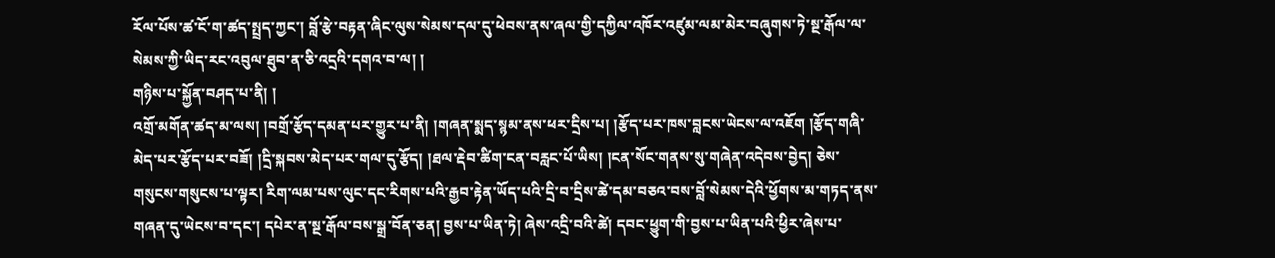རོལ་པོས་ཚ་ངོ་ག་ཚད་སྤྲད་ཀྱང་། བློ་རྩེ་བརྟན་ཞིང་ལུས་སེམས་དལ་དུ་ཕེབས་ནས་ཞལ་གྱི་དཀྱིལ་འཁོར་འཛུམ་ལམ་མེར་བཞུགས་ཏེ་སྔ་རྒོལ་ལ་སེམས་ཀྱི་ཡིད་རང་འབུལ་ཐུབ་ན་ཅི་འདྲའི་དགའ་བ་ལ། །
གཉིས་པ་སྐྱོན་བཤད་པ་ནི། །
འགྲོ་མགོན་ཚད་མ་ལས། །བགྲོ་རྩོད་དམན་པར་གྱུར་པ་ནི། །གཞན་སྨད་སྙམ་ནས་ཕར་དྲིས་པ། །རྩོད་པར་ཁས་བླངས་ཡེངས་ལ་འཇོག །རྩོད་གཞི་མེད་པར་རྩོད་པར་བཟོ། །དྲི་སྐབས་མེད་པར་གལ་དུ་རྩོད། །ཐལ་རྡེབ་ཚིག་ངན་བརླང་པོ་ཡིས། །ངན་སོང་གནས་སུ་གཞེན་འདེབས་བྱེད། ཅེས་གསུངས་གསུངས་པ་ལྟར། རིག་ལམ་པས་ལུང་དང་རིགས་པའི་རྒྱབ་རྟེན་ཡོད་པའི་དྲི་བ་དྲིས་ཚེ་དམ་བཅའ་བས་བློ་སེམས་དེའི་ཕྱོགས་མ་གཏད་ནས་གཞན་དུ་ཡེངས་བ་དང་། དཔེར་ན་སྔ་རྒོལ་བས་སྒྲ་བོན་ཅན། བྱས་པ་ཡིན་ཏེ། ཞེས་འདྲི་བའི་ཚེ། དབང་ཕྱུག་གི་བྱས་པ་ཡིན་པའི་ཕྱིར་ཞེས་པ་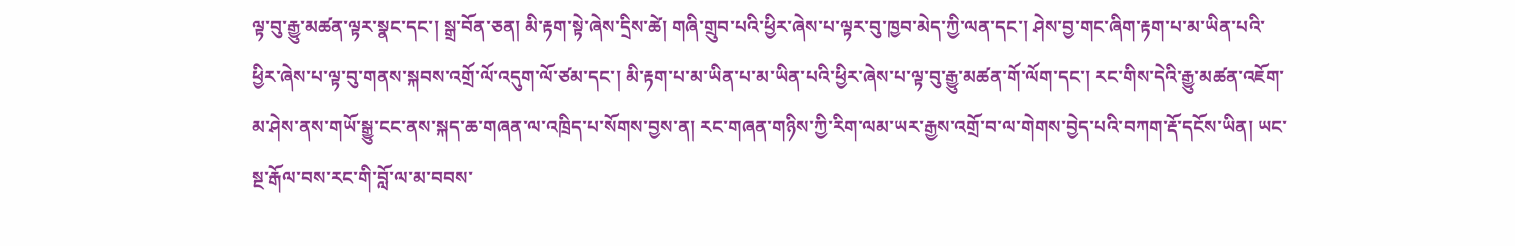ལྟ་བུ་རྒྱུ་མཚན་ལྟར་སྣང་དང་། སྒྲ་བོན་ཅན། མི་རྟག་སྟེ་ཞེས་དྲིས་ཚེ། གཞི་གྲུབ་པའི་ཕྱིར་ཞེས་པ་ལྟར་བུ་ཁྱབ་མེད་ཀྱི་ལན་དང་། ཤེས་བྱ་གང་ཞིག་རྟག་པ་མ་ཡིན་པའི་ ཕྱིར་ཞེས་པ་ལྟ་བུ་གནས་སྐབས་འགྲོ་ལོ་འདུག་ལོ་ཙམ་དང་། མི་རྟག་པ་མ་ཡིན་པ་མ་ཡིན་པའི་ཕྱིར་ཞེས་པ་ལྟ་བུ་རྒྱུ་མཚན་གོ་ལོག་དང་། རང་གིས་དེའི་རྒྱུ་མཚན་འཇོག་མ་ཤེས་ནས་གཡོ་སྒྱུ་ངང་ནས་སྐད་ཆ་གཞན་ལ་འཁྲིད་པ་སོགས་བྱས་ན། རང་གཞན་གཉིས་ཀྱི་རིག་ལམ་ཡར་རྒྱས་འགྲོ་བ་ལ་གེགས་བྱེད་པའི་བཀག་རྡོ་དངོས་ཡིན། ཡང་སྔ་རྒོལ་བས་རང་གི་བློ་ལ་མ་བབས་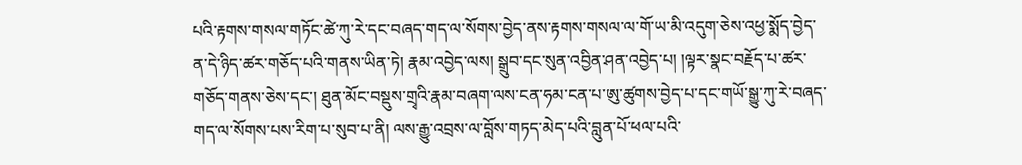པའི་རྟགས་གསལ་གཏོང་ཚེ་ཀུ་རེ་དང་བཞད་གད་ལ་སོགས་བྱེད་ནས་རྟགས་གསལ་ལ་གོ་ཡ་མི་འདུག་ཅེས་འཕྱ་སྨོད་བྱེད་ན་དེ་ཉིད་ཚར་གཅོད་པའི་གནས་ཡིན་ཏེ། རྣམ་འབྱེད་ལས། སྒྲུབ་དང་སུན་འབྱིན་ཤན་འབྱེད་པ། །ལྟར་སྣང་བརྗོད་པ་ཚར་གཅོད་གནས་ཅེས་དང་། ཐུན་མོང་བསྡུས་གྲྭའི་རྣམ་བཞག་ལས་ངན་ཧམ་ངན་པ་ཨུ་ཚུགས་བྱེད་པ་དང་གཡོ་སྒྱུ་ཀུ་རེ་བཞད་གད་ལ་སོགས་པས་རིག་པ་སུབ་པ་ནི། ལས་རྒྱུ་འབྲས་ལ་བློས་གཏད་མེད་པའི་བླུན་པོ་ཕལ་པའི་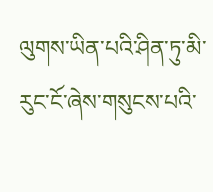ལུགས་ཡིན་པའི་ཤིན་ཏུ་མི་རུང་ངོ་ཞེས་གསུངས་པའི་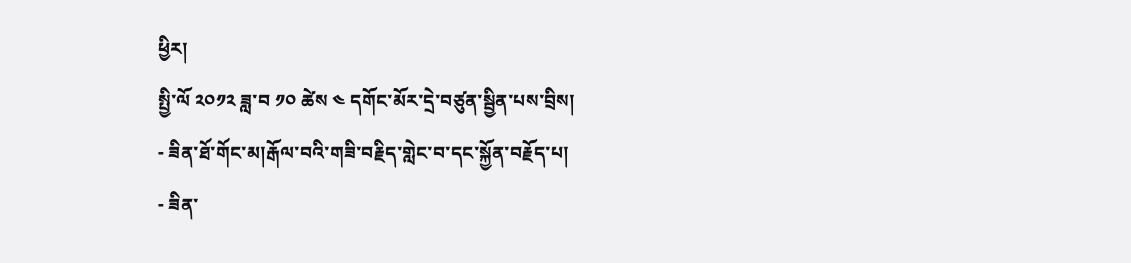ཕྱིར།
སྤྱི་ལོ ༢༠༡༢ ཟླ་བ ༡༠ ཚེས ༤ དགོང་མོར་དྲེ་བཙུན་སྦྱིན་པས་བྲིས།
- ཟིན་ཐོ་གོང་མ།རྒོལ་བའི་གཟི་བརྗིད་གླེང་བ་དང་སྐྱོན་བརྗོད་པ།
- ཟིན་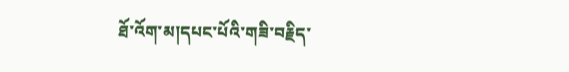ཐོ་འོག་མ།དཔང་པོའི་གཟི་བརྗིད་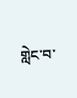གླེང་བ་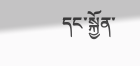དང་སྐྱོན་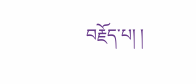བརྗོད་པ། །